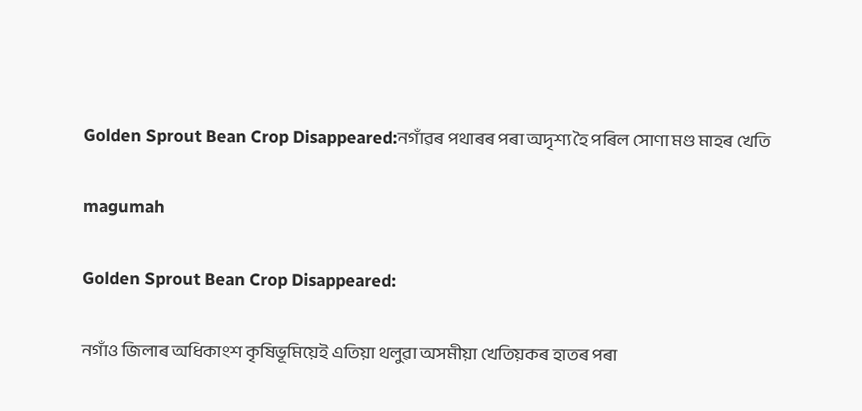Golden Sprout Bean Crop Disappeared:নগাঁৱৰ পথাৰৰ পৰা অদৃশ্য হৈ পৰিল সোণা মণ্ড মাহৰ খেতি

magumah

Golden Sprout Bean Crop Disappeared:

নগাঁও জিলাৰ অধিকাংশ কৃষিভূমিয়েই এতিয়া থলুৱা অসমীয়া খেতিয়কৰ হাতৰ পৰা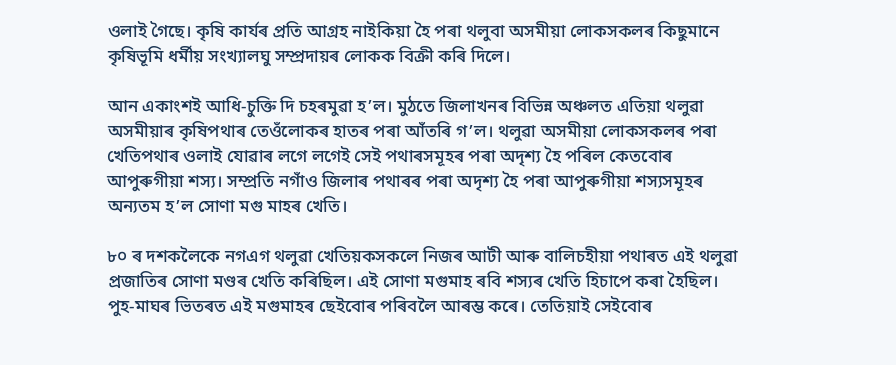ওলাই গৈছে। কৃষি কার্যৰ প্রতি আগ্রহ নাইকিয়া হৈ পৰা থলুবা অসমীয়া লোকসকলৰ কিছুমানে কৃষিভূমি ধৰ্মীয় সংখ্যালঘু সম্প্রদায়ৰ লোকক বিক্রী কৰি দিলে।

আন একাংশই আধি-চুক্তি দি চহৰমুৱা হ’ল। মুঠতে জিলাখনৰ বিভিন্ন অঞ্চলত এতিয়া থলুৱা অসমীয়াৰ কৃষিপথাৰ তেওঁলোকৰ হাতৰ পৰা আঁতৰি গ’ল। থলুৱা অসমীয়া লোকসকলৰ পৰা খেতিপথাৰ ওলাই যোৱাৰ লগে লগেই সেই পথাৰসমূহৰ পৰা অদৃশ্য হৈ পৰিল কেতবোৰ আপুৰুগীয়া শস্য। সম্প্রতি নগাঁও জিলাৰ পথাৰৰ পৰা অদৃশ্য হৈ পৰা আপুৰুগীয়া শস্যসমূহৰ অন্যতম হ’ল সোণা মগু মাহৰ খেতি।

৮০ ৰ দশকলৈকে নগএগ থলুৱা খেতিয়কসকলে নিজৰ আটী আৰু বালিচহীয়া পথাৰত এই থলুৱা প্রজাতিৰ সোণা মণ্ডৰ খেতি কৰিছিল। এই সোণা মগুমাহ ৰবি শস্যৰ খেতি হিচাপে কৰা হৈছিল। পুহ-মাঘৰ ভিতৰত এই মগুমাহৰ ছেইবোৰ পৰিবলৈ আৰম্ভ কৰে। তেতিয়াই সেইবোৰ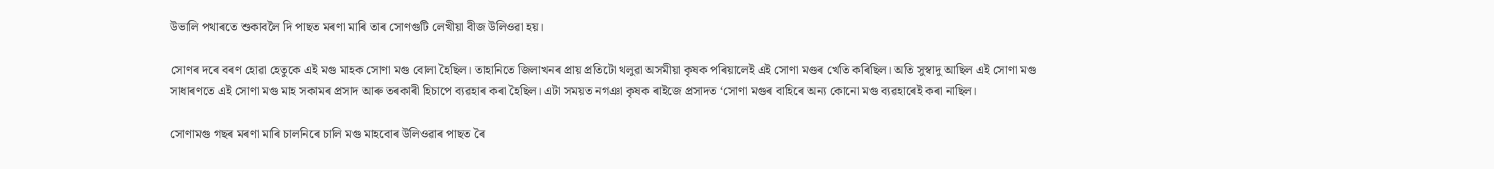উভালি পথাৰতে শুকাবলৈ দি পাছত মৰণা মাৰি তাৰ সোণগুটি লেখীয়া বীজ উলিওৱা হয়।

সোণৰ দৰে বৰণ হোৱা হেতুকে এই মগু মাহক সোণা মগু বোলা হৈছিল। তাহানিতে জিলাখনৰ প্ৰায় প্ৰতিটো থলুৱা অসমীয়া কৃষক পৰিয়ালেই এই সোণা মণ্ডৰ খেতি কৰিছিল। অতি সুস্বাদু আছিল এই সোণা মগু সাধাৰণতে এই সোণা মগু মাহ সকামৰ প্ৰসাদ আৰু তৰকাৰী হিচাপে ব্যৱহাৰ কৰা হৈছিল। এটা সময়ত নগঞা কৃষক ৰাইজে প্রসাদত ‘সোণা মগুৰ বাহিৰে অন্য কোনো মগু ব্যৱহাৰেই কৰা নাছিল।

সোণামগু গছৰ মৰণা মাৰি চালনিৰে চালি মগু মাহবোৰ উলিওৱাৰ পাছত ৰৈ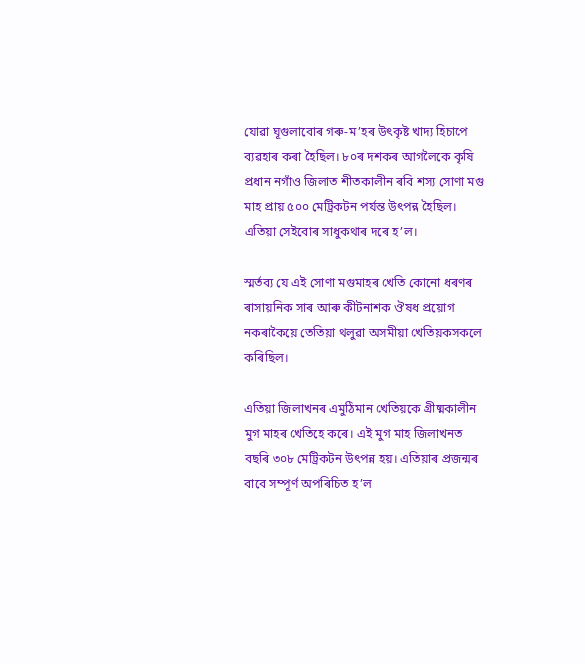যোৱা ঘূগুলাবোৰ গৰু-ম’হৰ উৎকৃষ্ট খাদ্য হিচাপে ব্যৱহাৰ কৰা হৈছিল। ৮০ৰ দশকৰ আগলৈকে কৃষি প্রধান নগাঁও জিলাত শীতকালীন ৰবি শস্য সোণা মগু মাহ প্রায় ৫০০ মেট্রিকটন পর্যন্ত উৎপন্ন হৈছিল। এতিয়া সেইবোৰ সাধুকথাৰ দৰে হ’ল।

স্মর্তব্য যে এই সোণা মগুমাহৰ খেতি কোনো ধৰণৰ ৰাসায়নিক সাৰ আৰু কীটনাশক ঔষধ প্রয়োগ নকৰাকৈয়ে তেতিয়া থলুৱা অসমীয়া খেতিয়কসকলে কৰিছিল।

এতিয়া জিলাখনৰ এমুঠিমান খেতিয়কে গ্রীষ্মকালীন মুগ মাহৰ খেতিহে কৰে। এই মুগ মাহ জিলাখনত বছৰি ৩০৮ মেট্রিকটন উৎপন্ন হয়। এতিয়াৰ প্ৰজন্মৰ বাবে সম্পূৰ্ণ অপৰিচিত হ’ল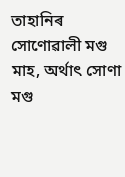তাহানিৰ সোণোৱালী মগু মাহ, অর্থাৎ সোণা মগু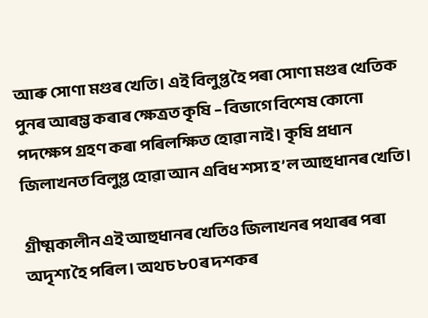আৰু সোণা মগুৰ খেতি। এই বিলুপ্ত হৈ পৰা সোণা মগুৰ খেতিক পুনৰ আৰম্ভ কৰাৰ ক্ষেত্রত কৃষি – বিভাগে বিশেষ কোনো পদক্ষেপ গ্ৰহণ কৰা পৰিলক্ষিত হোৱা নাই। কৃষি প্রধান জিলাখনত বিলুপ্ত হোৱা আন এবিধ শস্য হ’ল আহুধানৰ খেতি।

গ্রীষ্মকালীন এই আহুধানৰ খেতিও জিলাখনৰ পথাৰৰ পৰা অদৃশ্য হৈ পৰিল। অথচ ৮০ৰ দশকৰ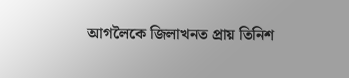আগলৈকে জিলাখনত প্রায় তিনিশ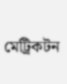মেট্রিকটন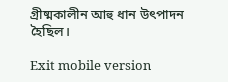গ্রীষ্মকালীন আহু ধান উৎপাদন হৈছিল।

Exit mobile version